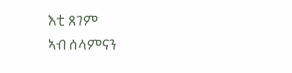እቲ ጸገም
ኣብ ሰላምናን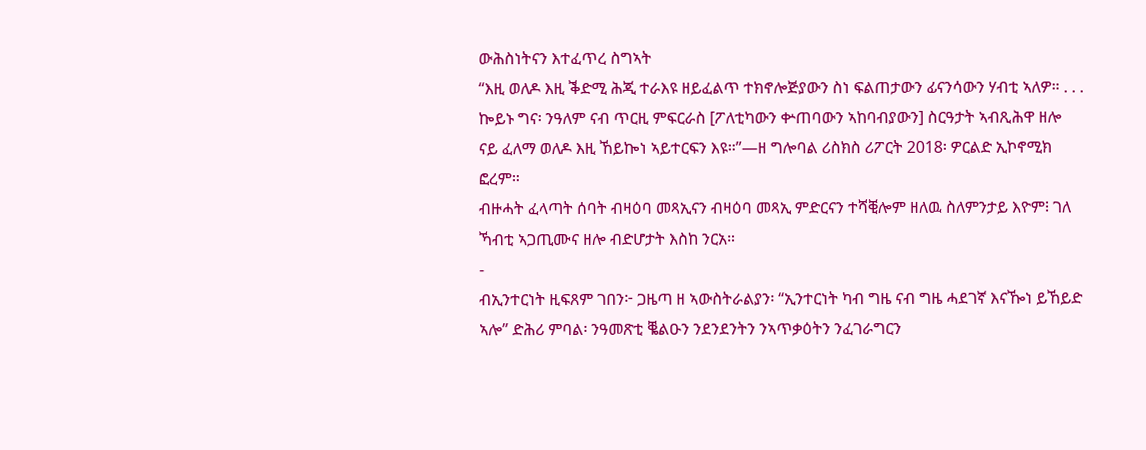ውሕስነትናን እተፈጥረ ስግኣት
“እዚ ወለዶ እዚ ቕድሚ ሕጂ ተራእዩ ዘይፈልጥ ተክኖሎጅያውን ስነ ፍልጠታውን ፊናንሳውን ሃብቲ ኣለዎ። . . . ኰይኑ ግና፡ ንዓለም ናብ ጥርዚ ምፍርራስ [ፖለቲካውን ቍጠባውን ኣከባብያውን] ስርዓታት ኣብጺሕዋ ዘሎ ናይ ፈለማ ወለዶ እዚ ኸይኰነ ኣይተርፍን እዩ።”—ዘ ግሎባል ሪስክስ ሪፖርት 2018፡ ዎርልድ ኢኮኖሚክ ፎረም።
ብዙሓት ፈላጣት ሰባት ብዛዕባ መጻኢናን ብዛዕባ መጻኢ ምድርናን ተሻቒሎም ዘለዉ ስለምንታይ እዮም፧ ገለ ኻብቲ ኣጋጢሙና ዘሎ ብድሆታት እስከ ንርአ።
-
ብኢንተርነት ዚፍጸም ገበን፦ ጋዜጣ ዘ ኣውስትራልያን፡ “ኢንተርነት ካብ ግዜ ናብ ግዜ ሓደገኛ እናዀነ ይኸይድ ኣሎ” ድሕሪ ምባል፡ ንዓመጽቲ ቘልዑን ንደንደንትን ንኣጥቃዕትን ንፈገራግርን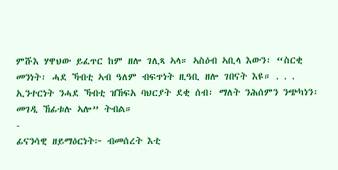ምሹእ ሃዋህው ይፈጥር ከም ዘሎ ገሊጻ ኣላ። ኣስዕብ ኣቢላ እውን፡ “ስርቂ መንነት፡ ሓደ ኻብቲ ኣብ ዓለም ብፍጥነት ዚዓቢ ዘሎ ገበናት እዩ። . . . ኢንተርነት ንሓደ ኻብቲ ዝኸፍአ ባህርያት ደቂ ሰብ፡ ማለት ንሕሰምን ንጭካነን፡ መገዲ ኸፊቱሉ ኣሎ” ትብል።
-
ፊናንሳዊ ዘይማዕርነት፦ ብመሰረት እቲ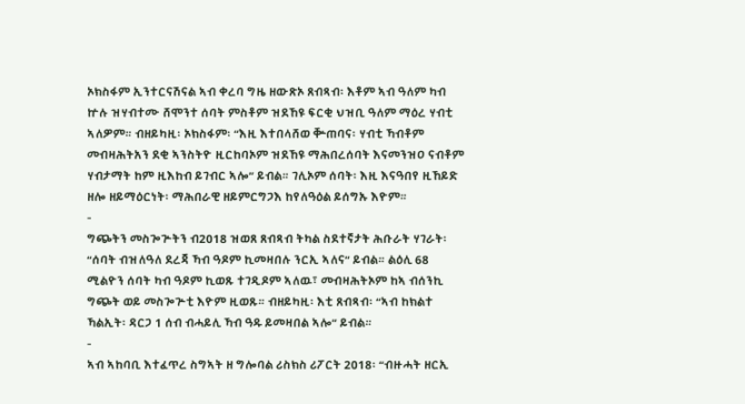ኦክስፋም ኢንተርናሽናል ኣብ ቀረባ ግዜ ዘውጽኦ ጸብጻብ፡ እቶም ኣብ ዓለም ካብ ኵሉ ዝሃብተሙ ሸሞንተ ሰባት ምስቶም ዝደኸዩ ፍርቂ ህዝቢ ዓለም ማዕረ ሃብቲ ኣለዎም። ብዘይካዚ፡ ኦክስፋም፡ “እዚ እተበላሸወ ቝጠባና፡ ሃብቲ ኻብቶም መብዛሕትአን ደቂ ኣንስትዮ ዚርከባኦም ዝደኸዩ ማሕበረሰባት እናመንዝዐ ናብቶም ሃብታማት ከም ዚእከብ ይገብር ኣሎ” ይብል። ገሊኦም ሰባት፡ እዚ እናዓበየ ዚኸይድ ዘሎ ዘይማዕርነት፡ ማሕበራዊ ዘይምርግጋእ ከየለዓዕል ይሰግኡ እዮም።
-
ግጭትን መስጐጕትን ብ2018 ዝወጸ ጸብጻብ ትካል ስደተኛታት ሕቡራት ሃገራት፡ “ሰባት ብዝለዓለ ደረጃ ኻብ ዓዶም ኪመዛበሉ ንርኢ ኣለና” ይብል። ልዕሊ 68 ሚልዮን ሰባት ካብ ዓዶም ኪወጹ ተገዲዶም ኣለዉ፣ መብዛሕትኦም ከኣ ብሰንኪ ግጭት ወይ መስጐጕቲ እዮም ዚወጹ። ብዘይካዚ፡ እቲ ጸብጻብ፡ “ኣብ ከክልተ ኻልኢት፡ ዳርጋ 1 ሰብ ብሓይሊ ኻብ ዓዱ ይመዛበል ኣሎ” ይብል።
-
ኣብ ኣከባቢ እተፈጥረ ስግኣት ዘ ግሎባል ሪስክስ ሪፖርት 2018፡ “ብዙሓት ዘርኢ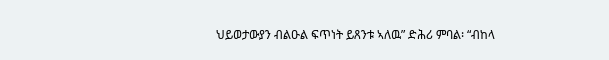ህይወታውያን ብልዑል ፍጥነት ይጸንቱ ኣለዉ” ድሕሪ ምባል፡ “ብከላ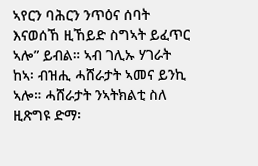ኣየርን ባሕርን ንጥዕና ሰባት እናወሰኸ ዚኸይድ ስግኣት ይፈጥር ኣሎ” ይብል። ኣብ ገሊኡ ሃገራት ከኣ፡ ብዝሒ ሓሸራታት ኣመና ይንኪ ኣሎ። ሓሸራታት ንኣትክልቲ ስለ ዚጽግዩ ድማ፡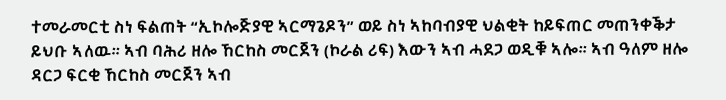ተመራመርቲ ስነ ፍልጠት “ኢኮሎጅያዊ ኣርማጌዶን” ወይ ስነ ኣከባብያዊ ህልቂት ከይፍጠር መጠንቀቕታ ይህቡ ኣለዉ። ኣብ ባሕሪ ዘሎ ኸርከስ መርጀን (ኮራል ሪፍ) እውን ኣብ ሓደጋ ወዲቑ ኣሎ። ኣብ ዓለም ዘሎ ዳርጋ ፍርቂ ኸርከስ መርጀን ኣብ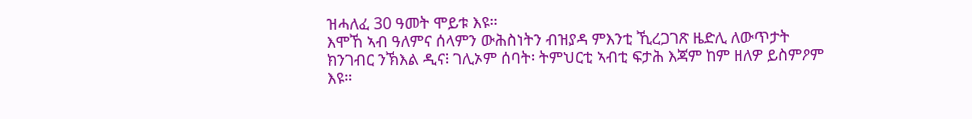ዝሓለፈ 30 ዓመት ሞይቱ እዩ።
እሞኸ ኣብ ዓለምና ሰላምን ውሕስነትን ብዝያዳ ምእንቲ ኺረጋገጽ ዜድሊ ለውጥታት ክንገብር ንኽእል ዲና፧ ገሊኦም ሰባት፡ ትምህርቲ ኣብቲ ፍታሕ እጃም ከም ዘለዎ ይስምዖም እዩ።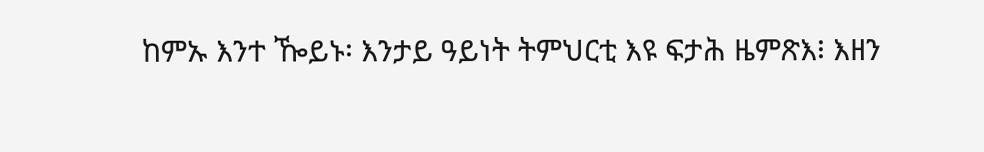ከምኡ እንተ ዀይኑ፡ እንታይ ዓይነት ትምህርቲ እዩ ፍታሕ ዜምጽእ፧ እዘን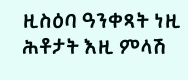ዚስዕባ ዓንቀጻት ነዚ ሕቶታት እዚ ምላሽ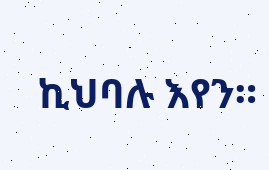ኪህባሉ እየን።